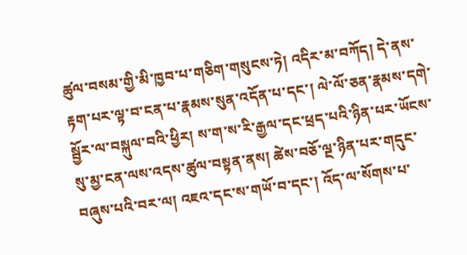ཚུལ་བསམ་གྱི་མི་ཁྱབ་པ་གཅིག་གསུངས་ཏེ། འདིར་མ་བཀོད། དེ་ནས་རྟག་པར་ལྟ་བ་ངན་པ་རྣམས་སུན་འདོན་པ་དང་། ལེ་ལོ་ཅན་རྣམས་དགེ་སྦྱོར་ལ་བསྐུལ་བའི་ཕྱིར། ས་ག་ས་རི་རྒྱལ་དང་ཕྲད་པའི་ཉིན་པར་ཡོངས་སུ་མྱ་ངན་ལས་འདས་ཚུལ་བསྟན་ནས། ཚེས་བཅོ་ལྔ་ཉིན་པར་གདུང་བཞུས་པའི་བར་ལ། འཇའ་དང་ས་གཡོ་བ་དང་། འོད་ལ་སོགས་པ་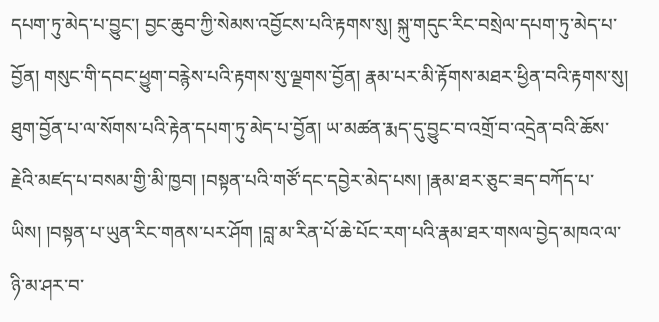དཔག་ཏུ་མེད་པ་བྱུང་། བྱང་ཆུབ་ཀྱི་སེམས་འབྱོངས་པའི་རྟགས་སུ། སྐུ་གདུང་རིང་བསྲེལ་དཔག་ཏུ་མེད་པ་བྱོན། གསུང་གི་དབང་ཕྱུག་བརྙེས་པའི་རྟགས་སུ་ལྗགས་བྱོན། རྣམ་པར་མི་རྟོགས་མཐར་ཕྱིན་བའི་རྟགས་སུ། ཐུག་བྱོན་པ་ལ་སོགས་པའི་རྟེན་དཔག་ཏུ་མེད་པ་བྱོན། ཡ་མཚན་རྨད་དུ་བྱུང་བ་འགྲོ་བ་འདྲེན་བའི་ཆོས་རྗེའི་མཛད་པ་བསམ་གྱི་མི་ཁྱབ། །བསྟན་པའི་གཙོ་དང་དབྱེར་མེད་པས། །རྣམ་ཐར་ཅུང་ཟད་བཀོད་པ་ཡིས། །བསྟན་པ་ཡུན་རིང་གནས་པར་ཤོག །བླ་མ་རིན་པོ་ཆེ་པོང་རག་པའི་རྣམ་ཐར་གསལ་བྱེད་མཁའ་ལ་ཉི་མ་ཤར་བ་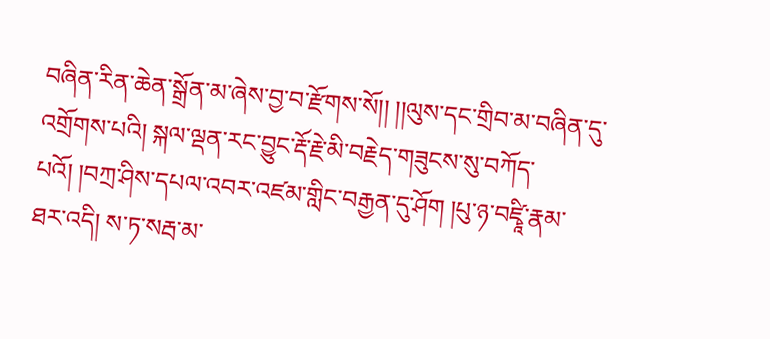བཞིན་རིན་ཆེན་སྒྲོན་མ་ཞེས་བྱ་བ་རྫོགས་སོ།། །།ལུས་དང་གྲིབ་མ་བཞིན་དུ་འགྲོགས་པའི། སྐལ་ལྡན་རང་བྱུང་རྡོ་རྗེ་མི་བརྗེད་གཟུངས་སུ་བཀོད་པའོ། །བཀྲ་ཤིས་དཔལ་འབར་འཛམ་གླིང་བརྒྱན་དུ་ཤོག །པུ་ཉ་བཛྭཱི་རྣམ་ཐར་འདི། ས་ཏ་སརྦ་མ་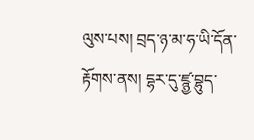ལུས་པས། བྲད་ཉ་མ་ཧ་ཡི་དོན་རྟོགས་ནས། དྷར་དུ་ཛྙྱ་བྷུད་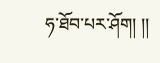ཧ་ཐོབ་པར་ཤོག། །།